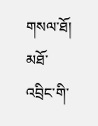གསལ་ཐོ།
མཐོ་འབྲིང་གི་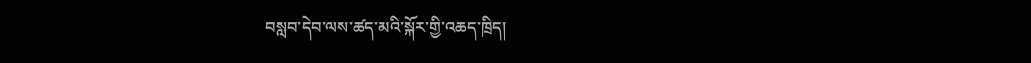བསླབ་དེབ་ལས་ཚད་མའི་སྐོར་གྱི་འཆད་ཁྲིད།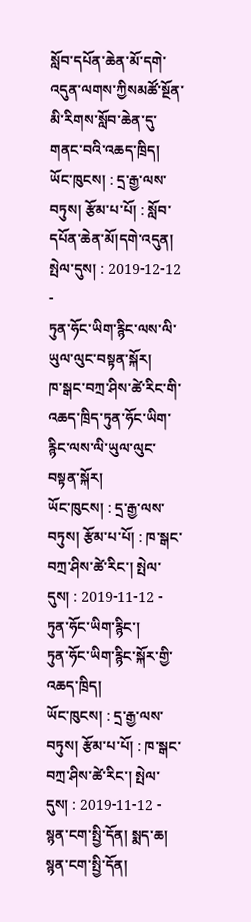སློབ་དཔོན་ཆེན་མོ་དགེ་འདུན་ལགས་ཀྱིསམཚོ་སྔོན་མི་རིགས་སློབ་ཆེན་དུ་གནང་བའི་འཆད་ཁྲིད།
ཡོང་ཁུངས། : དྲ་རྒྱ་ལས་བཏུས། རྩོམ་པ་པོ། : སློབ་དཔོན་ཆེན་མོ།དགེ་འདུན། སྤེལ་དུས། : 2019-12-12 -
ཏུན་ཧོང་ཡིག་རྙིང་ལས་ལི་ཡུལ་ལུང་བསྟན་སྐོར།
ཁ་སྒང་བཀྲ་ཤིས་ཚེ་རིང་གི་འཆད་ཁྲིད་ཏུན་ཧོང་ཡིག་རྙིང་ལས་ལི་ཡུལ་ལུང་བསྟན་སྐོར།
ཡོང་ཁུངས། : དྲ་རྒྱ་ལས་བཏུས། རྩོམ་པ་པོ། : ཁ་སྒང་བཀྲ་ཤིས་ཚེ་རིང་། སྤེལ་དུས། : 2019-11-12 -
ཏུན་ཧོང་ཡིག་རྙིང་།
ཏུན་ཧོང་ཡིག་རྙིང་སྐོར་གྱི་འཆད་ཁྲིད།
ཡོང་ཁུངས། : དྲ་རྒྱ་ལས་བཏུས། རྩོམ་པ་པོ། : ཁ་སྒང་བཀྲ་ཤིས་ཚེ་རིང་། སྤེལ་དུས། : 2019-11-12 -
སྙན་ངག་སྤྱི་དོན། སྨད་ཆ།
སྙན་ངག་སྤྱི་དོན།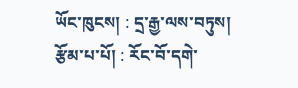ཡོང་ཁུངས། : དྲ་རྒྱ་ལས་བཏུས། རྩོམ་པ་པོ། : རོང་བོ་དགེ་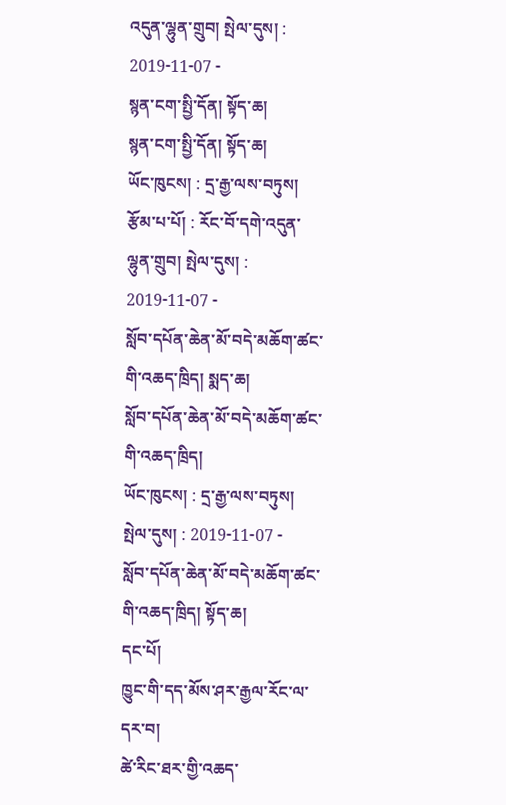འདུན་ལྷུན་གྲུབ། སྤེལ་དུས། : 2019-11-07 -
སྙན་ངག་སྤྱི་དོན། སྟོད་ཆ།
སྙན་ངག་སྤྱི་དོན། སྟོད་ཆ།
ཡོང་ཁུངས། : དྲ་རྒྱ་ལས་བཏུས། རྩོམ་པ་པོ། : རོང་བོ་དགེ་འདུན་ལྷུན་གྲུབ། སྤེལ་དུས། : 2019-11-07 -
སློབ་དཔོན་ཆེན་མོ་བདེ་མཆོག་ཚང་གི་འཆད་ཁྲིད། སྨད་ཆ།
སློབ་དཔོན་ཆེན་མོ་བདེ་མཆོག་ཚང་གི་འཆད་ཁྲིད།
ཡོང་ཁུངས། : དྲ་རྒྱ་ལས་བཏུས། སྤེལ་དུས། : 2019-11-07 -
སློབ་དཔོན་ཆེན་མོ་བདེ་མཆོག་ཚང་གི་འཆད་ཁྲིད། སྟོད་ཆ།
དང་པོ།
ཁྱུང་གི་དད་མོས་ཤར་རྒྱལ་རོང་ལ་དར་བ།
ཚེ་རིང་ཐར་གྱི་འཆད་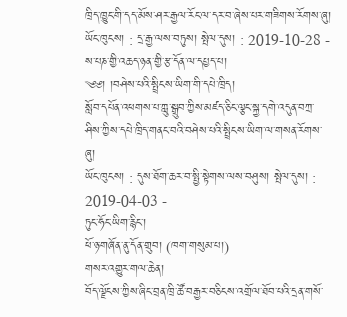ཁྲིད་ཁྱུང་གི་དད་མོས་ཤར་རྒྱལ་རོང་ལ་དར་བ་ཞེས་པར་གཟིགས་རོགས་ཞུ།
ཡོང་ཁུངས། : དྲ་རྒྱ་ལས་བཏུས། སྤེལ་དུས། : 2019-10-28 -
ས་པཎ་གྱི་འཆད་ཉན་གྱི་རྩ་དོན་ལ་དཔྱད་པ།
༄༅། །བཤེས་པའི་སྤྲིངས་ཡིག་གི་དཔེ་ཁྲིད།
སློབ་དཔོན་འཕགས་པ་ཀླུ་སྒྲུབ་ཀྱིས་མཛད་ཅིང་ལྕང་སྐྱ་དགེ་འདུན་བཀྲ་ཤིས་ཀྱིས་དཔེ་ཁྲིད་གནང་བའི་བཤེས་པའི་སྤྲིངས་ཡིག་ལ་གསན་རོགས་ཞུ།
ཡོང་ཁུངས། : དུས་ཐོག་ཆར་བ་སྤྱི་སྟེགས་ལས་བཤུས། སྤེལ་དུས། : 2019-04-03 -
ཏུང་ཧོང་ཡིག་རྙིང་།
ཕོ་ཉ་གཞོན་ནུ་དོན་གྲུབ། (ཁག་གསུམ་པ།)
གསར་འགྱུར་གལ་ཆེན།
བོད་ལྗོངས་ཀྱིས་ཞིང་བྲན་ཁྲི་ཚོ་བརྒྱར་བཅིངས་འགྲོལ་ཐོབ་པའི་དྲན་གསོ་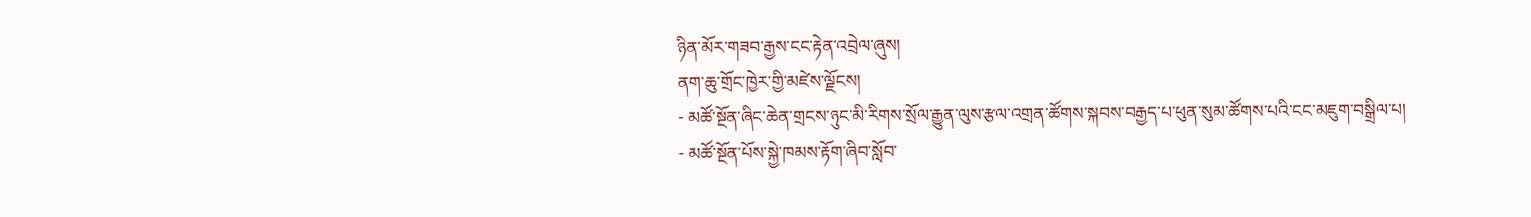ཉིན་མོར་གཟབ་རྒྱས་ངང་རྟེན་འབྲེལ་ཞུས།
ནག་ཆུ་གྲོང་ཁྱེར་གྱི་མཛེས་ལྗོངས།
- མཚོ་སྔོན་ཞིང་ཆེན་གྲངས་ཉུང་མི་རིགས་སྲོལ་རྒྱུན་ལུས་རྩལ་འགྲན་ཚོགས་སྐབས་བརྒྱད་པ་ཕུན་སུམ་ཚོགས་པའི་ངང་མཇུག་བསྒྲིལ་པ།
- མཚོ་སྔོན་པོས་སྐྱེ་ཁམས་རྟོག་ཞིབ་སློབ་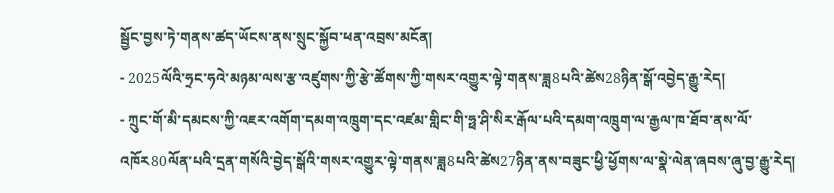སྦྱོང་བྱས་ཏེ་གནས་ཚད་ཡོངས་ནས་སྲུང་སྐྱོབ་ཕན་འབྲས་མངོན།
- 2025ལོའི་ཧྲང་ཧའེ་མཉམ་ལས་རྩ་འཛུགས་ཀྱི་རྩེ་ཚོགས་ཀྱི་གསར་འགྱུར་ལྟེ་གནས་ཟླ8པའི་ཚེས28ཉིན་སྒོ་འབྱེད་རྒྱུ་རེད།
- ཀྲུང་གོ་མི་དམངས་ཀྱི་འཇར་འགོག་དམག་འཁྲུག་དང་འཛམ་གླིང་གི་ཧྥ་ཤི་སིར་རྒོལ་པའི་དམག་འཁྲུག་ལ་རྒྱལ་ཁ་ཐོབ་ནས་ལོ་འཁོར80ལོན་པའི་དྲན་གསོའི་བྱེད་སྒོའི་གསར་འགྱུར་ལྟེ་གནས་ཟླ8པའི་ཚེས27ཉིན་ནས་བཟུང་ཕྱི་ཕྱོགས་ལ་སྣེ་ལེན་ཞབས་ཞུ་བྱ་རྒྱུ་རེད།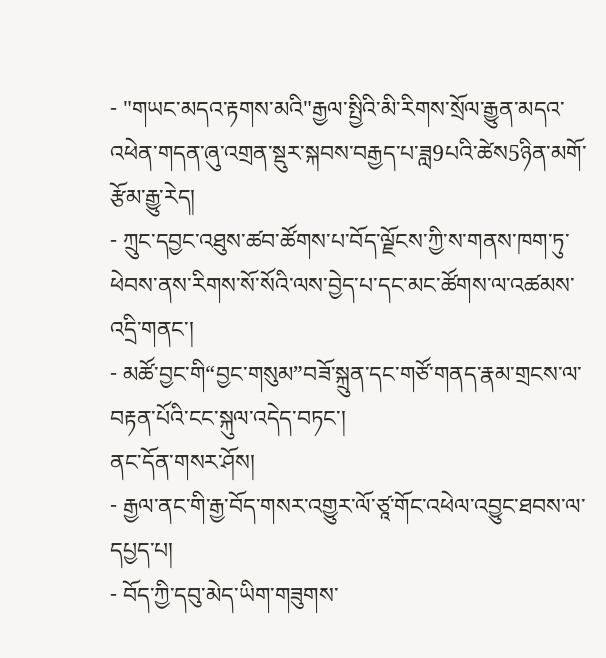- "གཡང་མདའ་རྟགས་མའི"རྒྱལ་སྤྱིའི་མི་རིགས་སྲོལ་རྒྱུན་མདའ་འཕེན་གདན་ཞུ་འགྲན་སྡུར་སྐབས་བརྒྱད་པ་ཟླ9པའི་ཚེས5ཉིན་མགོ་རྩོམ་རྒྱུ་རེད།
- ཀྲུང་དབྱང་འཐུས་ཚབ་ཚོགས་པ་བོད་ལྗོངས་ཀྱི་ས་གནས་ཁག་ཏུ་ཕེབས་ནས་རིགས་སོ་སོའི་ལས་བྱེད་པ་དང་མང་ཚོགས་ལ་འཚམས་འདྲི་གནང་།
- མཚོ་བྱང་གི“བྱང་གསུམ”བཟོ་སྐྲུན་དང་གཙོ་གནད་རྣམ་གྲངས་ལ་བརྟན་པོའི་ངང་སྐུལ་འདེད་བཏང་།
ནང་དོན་གསར་ཤོས།
- རྒྱལ་ནང་གི་རྒྱ་བོད་གསར་འགྱུར་ལོ་ཙཱ་གོང་འཕེལ་འབྱུང་ཐབས་ལ་དཔྱད་པ།
- བོད་ཀྱི་དབུ་མེད་ཡིག་གཟུགས་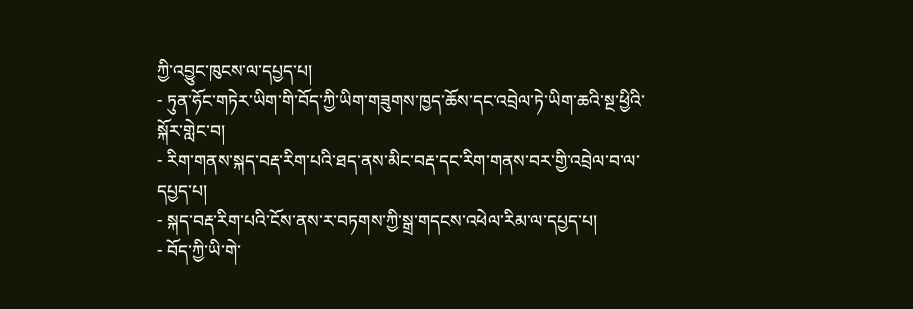ཀྱི་འབྱུང་ཁུངས་ལ་དཔྱད་པ།
- ཏུན་ཧོང་གཏེར་ཡིག་གི་བོད་ཀྱི་ཡིག་གཟུགས་ཁྱད་ཆོས་དང་འབྲེལ་ཏེ་ཡིག་ཆའི་སྔ་ཕྱིའི་སྐོར་གླེང་བ།
- རིག་གནས་སྐད་བརྡ་རིག་པའི་ཐད་ནས་མིང་བརྡ་དང་རིག་གནས་བར་གྱི་འབྲེལ་བ་ལ་དཔྱད་པ།
- སྐད་བརྡ་རིག་པའི་ངོས་ནས་ར་བཏགས་ཀྱི་སྒྲ་གདངས་འཕེལ་རིམ་ལ་དཔྱད་པ།
- བོད་ཀྱི་ཡི་གེ་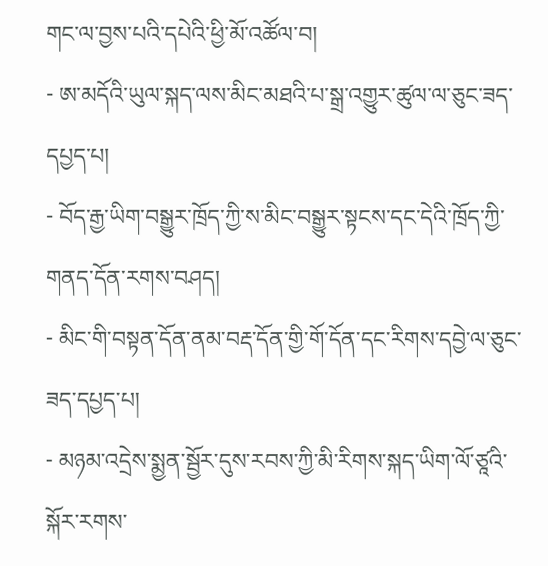གང་ལ་བྱས་པའི་དཔེའི་ཕྱི་མོ་འཚོལ་བ།
- ཨ་མདོའི་ཡུལ་སྐད་ལས་མིང་མཐའི་པ་སྒྲ་འགྱུར་ཚུལ་ལ་ཅུང་ཟད་དཔྱད་པ།
- བོད་རྒྱ་ཡིག་བསྒྱུར་ཁྲོད་ཀྱི་ས་མིང་བསྒྱུར་སྟངས་དང་དེའི་ཁྲོད་ཀྱི་གནད་དོན་རགས་བཤད།
- མིང་གི་བསྟན་དོན་ནམ་བརྡ་དོན་གྱི་གོ་དོན་དང་རིགས་དབྱེ་ལ་ཅུང་ཟད་དཔྱད་པ།
- མཉམ་འདྲེས་སྨྱན་སྦྱོར་དུས་རབས་ཀྱི་མི་རིགས་སྐད་ཡིག་ལོ་ཙཱའི་སྐོར་རགས་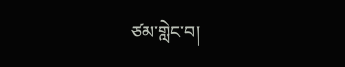ཙམ་གླེང་བ།